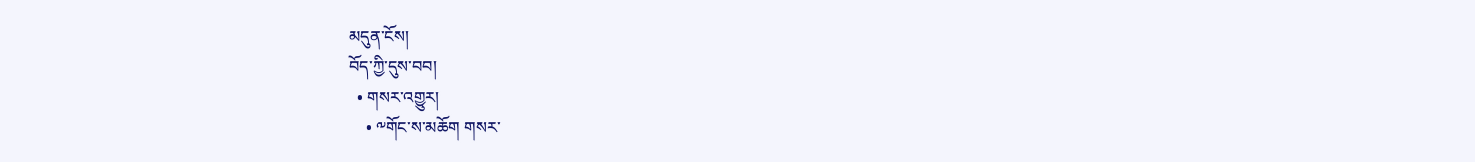མདུན་ངོས།
བོད་ཀྱི་དུས་བབ།
  • གསར་འགྱུར།
    • ༸གོང་ས་མཆོག གསར་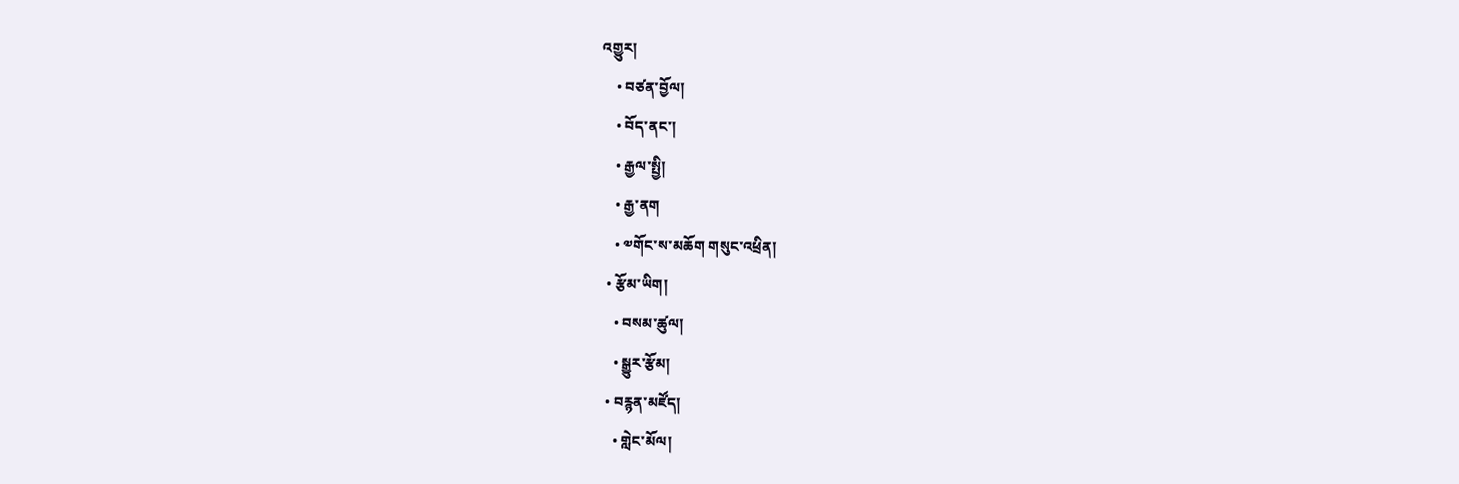འགྱུར།
    • བཙན་བྱོལ།
    • བོད་ནང་།
    • རྒྱལ་སྤྱི།
    • རྒྱ་ནག
    • ༧གོང་ས་མཆོག གསུང་འཕྲིན།
  • རྩོམ་ཡིག།
    • བསམ་ཚུལ།
    • སྒྱུར་རྩོམ།
  • བརྙན་མཛོད།
    • གླེང་མོལ།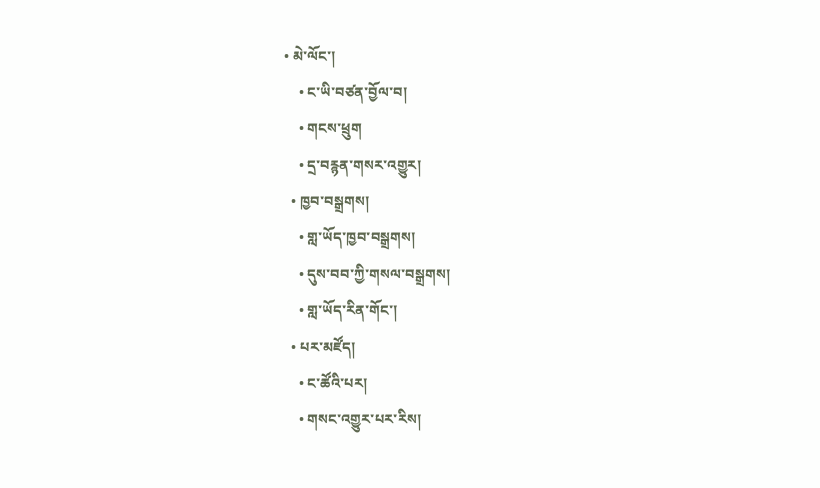• མེ་ལོང་།
    • ང་ཡི་བཙན་བྱོལ་བ།
    • གངས་ཕྲུག
    • དྲ་བརྙན་གསར་འགྱུར།
  • ཁྱབ་བསྒྲགས།
    • གླ་ཡོད་ཁྱབ་བསྒྲགས།
    • དུས་བབ་ཀྱི་གསལ་བསྒྲགས།
    • གླ་ཡོད་རིན་གོང་།
  • པར་མཛོད།
    • ང་ཚོའི་པར།
    • གསང་འགྱུར་པར་རིས།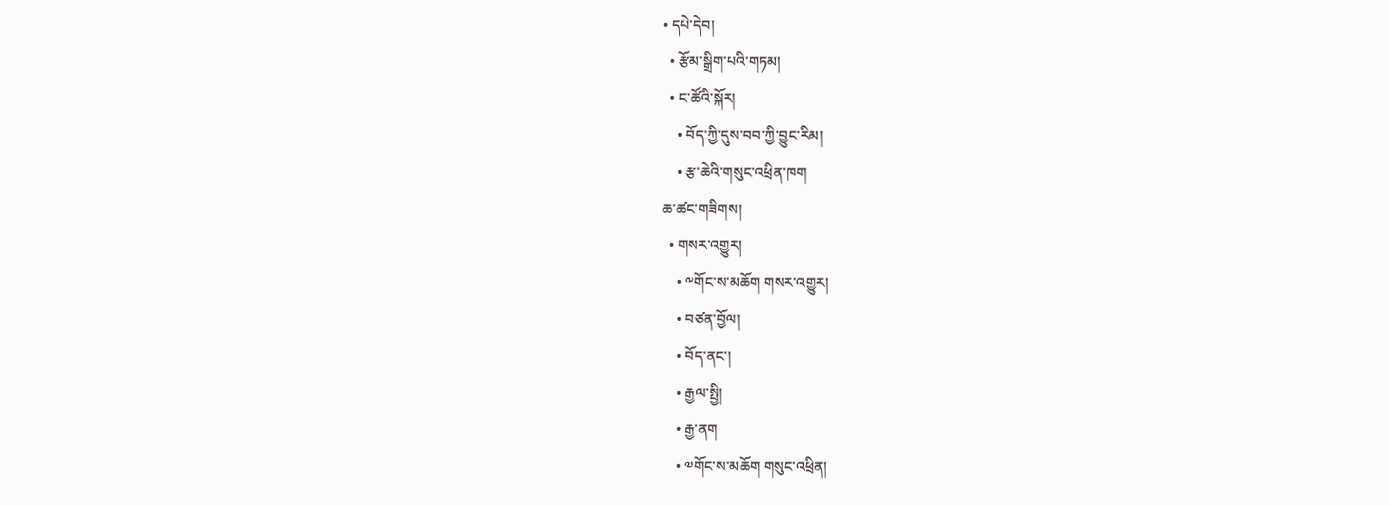• དཔེ་དེབ།
  • རྩོམ་སྒྲིག་པའི་གཏམ།
  • ང་ཚོའི་སྐོར།
    • བོད་ཀྱི་དུས་བབ་ཀྱི་བྱུང་རིམ།
    • རྩ་ཆེའི་གསུང་འཕྲིན་ཁག
ཆ་ཚང་གཟིགས།
  • གསར་འགྱུར།
    • ༸གོང་ས་མཆོག གསར་འགྱུར།
    • བཙན་བྱོལ།
    • བོད་ནང་།
    • རྒྱལ་སྤྱི།
    • རྒྱ་ནག
    • ༧གོང་ས་མཆོག གསུང་འཕྲིན།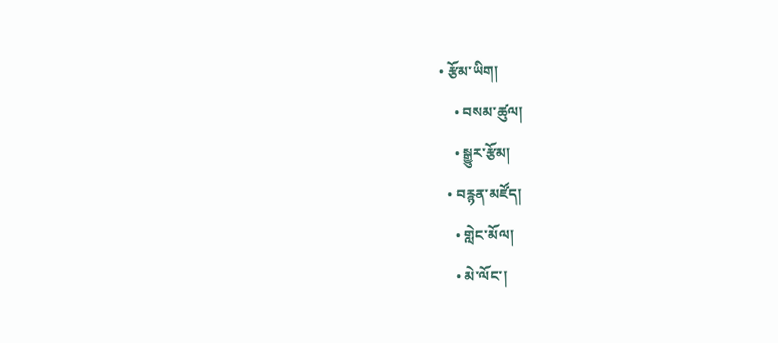• རྩོམ་ཡིག།
    • བསམ་ཚུལ།
    • སྒྱུར་རྩོམ།
  • བརྙན་མཛོད།
    • གླེང་མོལ།
    • མེ་ལོང་།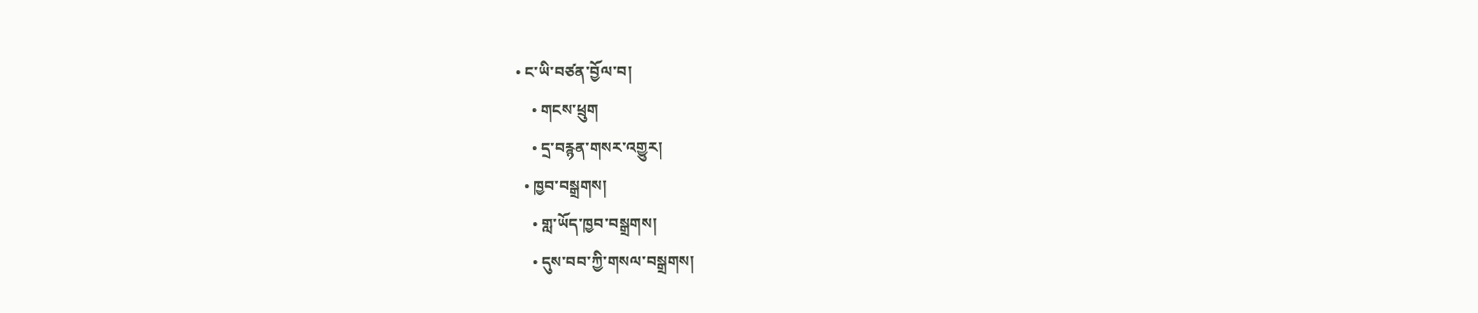• ང་ཡི་བཙན་བྱོལ་བ།
    • གངས་ཕྲུག
    • དྲ་བརྙན་གསར་འགྱུར།
  • ཁྱབ་བསྒྲགས།
    • གླ་ཡོད་ཁྱབ་བསྒྲགས།
    • དུས་བབ་ཀྱི་གསལ་བསྒྲགས།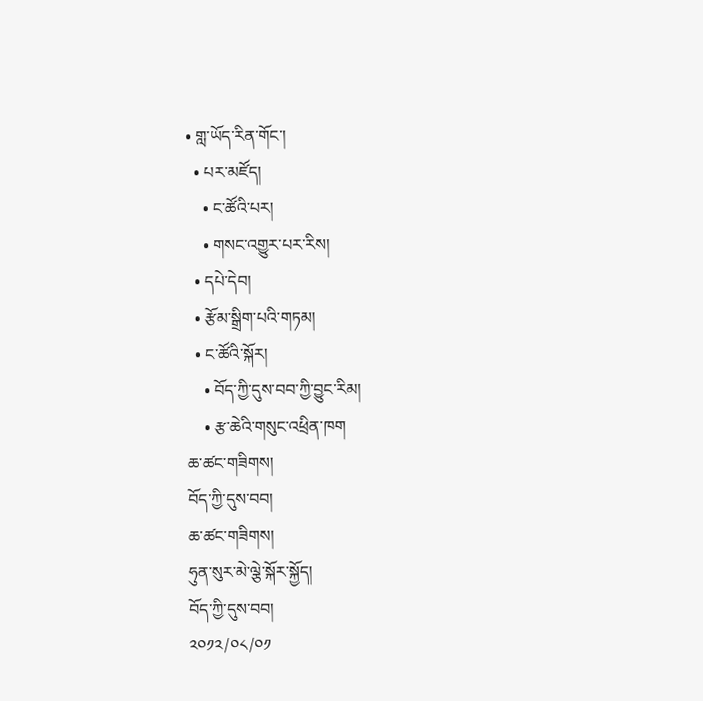• གླ་ཡོད་རིན་གོང་།
  • པར་མཛོད།
    • ང་ཚོའི་པར།
    • གསང་འགྱུར་པར་རིས།
  • དཔེ་དེབ།
  • རྩོམ་སྒྲིག་པའི་གཏམ།
  • ང་ཚོའི་སྐོར།
    • བོད་ཀྱི་དུས་བབ་ཀྱི་བྱུང་རིམ།
    • རྩ་ཆེའི་གསུང་འཕྲིན་ཁག
ཆ་ཚང་གཟིགས།
བོད་ཀྱི་དུས་བབ།
ཆ་ཚང་གཟིགས།
ཧུན་སུར་མེ་ལྕེ་སྐོར་སྐྱོད།
བོད་ཀྱི་དུས་བབ།
༢༠༡༢/༠༨/༠༡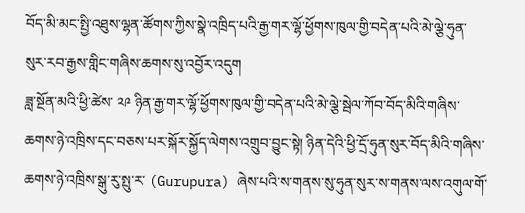བོད་མི་མང་སྤྱི་འཐུས་ལྷན་ཚོགས་ཀྱིས་སྣེ་འཁྲིད་པའི་རྒྱ་གར་ལྷོ་ཕྱོགས་ཁུལ་གྱི་བདེན་པའི་མེ་ལྕེ་ཧུན་སུར་རབ་རྒྱས་གླིང་གཞིས་ཆགས་སུ་འབྱོར་འདུག
ཟླ་སྔོན་མའི་ཕྱི་ཚེས་ ༢༩ ཉིན་རྒྱ་གར་ལྷོ་ཕྱོགས་ཁུལ་གྱི་བདེན་པའི་མེ་ལྕེ་སྦེལ་ཀོབ་བོད་མིའི་གཞིས་ཆགས་ཉེ་འཁྲིས་དང་བཅས་པར་སྐོར་སྐྱོད་ལེགས་འགྲུབ་བྱུང་སྟེ། ཉིན་དེའི་ཕྱི་དྲོ་ཧུན་སུར་བོད་མིའི་གཞིས་ཆགས་ཉེ་འཁྲིས་སྒུ་རུ་སྤུ་ར་ (Gurupura) ཞེས་པའི་ས་གནས་སུ་ཧུན་སུར་ས་གནས་ལས་འགུལ་གོ་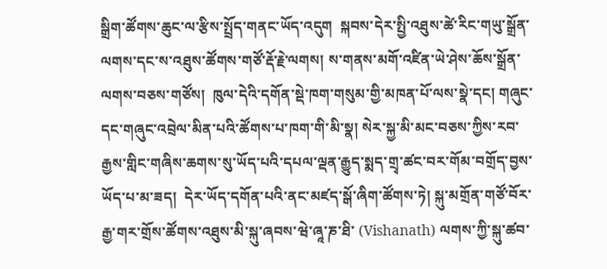སྒྲིག་ཚོགས་ཆུང་ལ་རྩིས་སྤྲོད་གནང་ཡོད་འདུག  སྐབས་དེར་སྤྱི་འཐུས་ཚེ་རིང་གཡུ་སྒྲོན་ལགས་དང་ས་འཐུས་ཚོགས་གཙོ་རྡོ་རྗེ་ལགས། ས་གནས་མགོ་འཛིན་ཡེ་ཤེས་ཆོས་སྒྲོན་ལགས་བཅས་གཙོས།  ཁུལ་དེའི་དགོན་སྡེ་ཁག་གསུམ་གྱི་མཁན་པོ་ལས་སྣེ་དང། གཞུང་དང་གཞུང་འབྲེལ་མིན་པའི་ཚོགས་པ་ཁག་གི་མི་སྣ། སེར་སྐྱ་མི་མང་བཅས་ཀྱིས་རབ་རྒྱས་གླིང་གཞིས་ཆགས་སུ་ཡོད་པའི་དཔལ་ལྡན་རྒྱུད་སྨད་གྲྭ་ཚང་བར་གོམ་བགྲོད་བྱས་ཡོད་པ་མ་ཟད།  དེར་ཡོད་དགོན་པའི་ནང་མཛད་སྒོ་ཞིག་ཚོགས་ཏེ། སྐུ་མགྲོན་གཙོ་བོར་རྒྱ་གར་གྲོས་ཚོགས་འཐུས་མི་སྐུ་ཞབས་ཝེ་ཞཱ་ཎ་ཐི་ (Vishanath) ལགས་ཀྱི་སྐུ་ཚབ་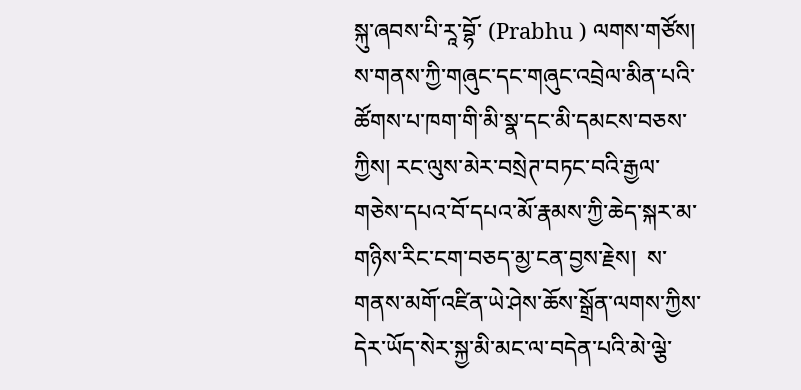སྐུ་ཞབས་པི་རཱ་བྷོ་ (Prabhu ) ལགས་གཙོས། ས་གནས་ཀྱི་གཞུང་དང་གཞུང་འབྲེལ་མིན་པའི་ཚོགས་པ་ཁག་གི་མི་སྣ་དང་མི་དམངས་བཅས་ཀྱིས། རང་ལུས་མེར་བསྲེཊ་བཏང་བའི་རྒྱལ་གཅེས་དཔའ་བོ་དཔའ་མོ་རྣམས་ཀྱི་ཆེད་སྐར་མ་གཉིས་རིང་ངག་བཅད་མྱ་ངན་བྱས་རྗེས།  ས་གནས་མགོ་འཛིན་ཡེ་ཤེས་ཆོས་སྒྲོན་ལགས་ཀྱིས་དེར་ཡོད་སེར་སྐྱ་མི་མང་ལ་བདེན་པའི་མེ་ལྕེ་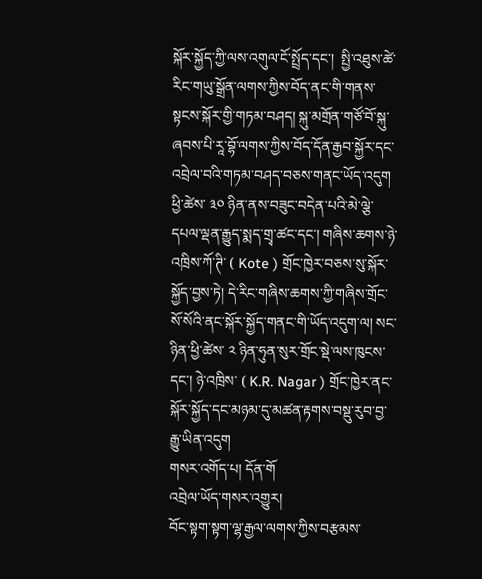སྐོར་སྐྱོད་ཀྱི་ལས་འགུལ་ངོ་སྤྲོད་དང་།  སྤྱི་འཐུས་ཚེ་རིང་གཡུ་སྒྲོན་ལགས་ཀྱིས་བོད་ནང་གི་གནས་སྟངས་སྐོར་གྱི་གཏམ་བཤད། སྐུ་མགྲོན་གཙོ་བོ་སྐུ་ཞབས་པི་རཱ་བྷོ་ལགས་ཀྱིས་བོད་དོན་རྒྱབ་སྐྱོར་དང་འབྲེལ་བའི་གཏམ་བཤད་བཅས་གནང་ཡོད་འདུག
ཕྱི་ཚེས་ ༣༠ ཉིན་ནས་བཟུང་བདེན་པའི་མེ་ལྕེ་དཔལ་ལྡན་རྒྱུད་སྨད་གྲྭ་ཚང་དང་། གཞིས་ཆགས་ཉེ་འཁྲིས་ཀོ་ཊི་ ( Kote ) གྲོང་ཁྱེར་བཅས་སུ་སྐོར་སྐྱོད་བྱས་ཏེ། དེ་རིང་གཞིས་ཆགས་ཀྱི་གཞིས་གྲོང་སོ་སོའི་ནང་སྐོར་སྐྱོད་གནང་གི་ཡོད་འདུག་ལ། སང་ཉིན་ཕྱི་ཚེས་ ༢ ཉིན་ཧུན་སུར་གྲོང་སྡེ་ལས་ཁུངས་དང་། ཉེ་འཁྲིས་ ( K.R. Nagar ) གྲོང་ཁྱེར་ནང་སྐོར་སྐྱོད་དང་མཉམ་དུ་མཚན་རྟགས་བསྡུ་རུབ་བྱ་རྒྱུ་ཡིན་འདུག
གསར་འགོད་པ། དོན་གོ
འབྲེལ་ཡོད་གསར་འགྱུར།
བོང་སྟག་སྟག་ལྷ་རྒྱལ་ལགས་ཀྱིས་བརྩམས་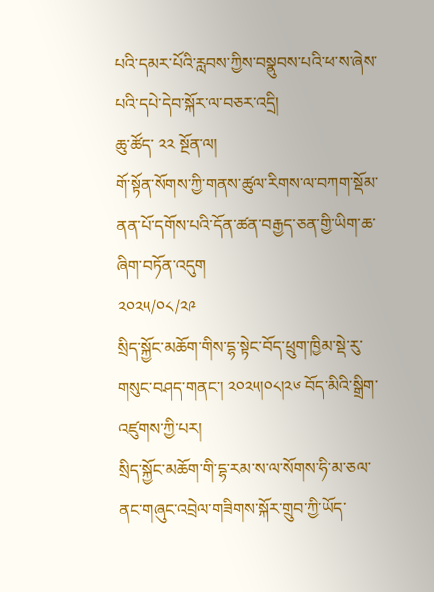པའི་དམར་པོའི་རླབས་ཀྱིས་བསྣུབས་པའི་ཕ་ས་ཞེས་པའི་དཔེ་དེབ་སྐོར་ལ་བཅར་འདྲི།
ཆུ་ཚོད་ ༢༢ སྔོན་ལ།
གོ་སྟོན་སོགས་ཀྱི་གནས་ཚུལ་རིགས་ལ་བཀག་སྡོམ་ནན་པོ་དགོས་པའི་དོན་ཚན་བརྒྱད་ཅན་གྱི་ཡིག་ཆ་ཞིག་བཏོན་འདུག
༢༠༢༥/༠༨/༢༩
སྲིད་སྐྱོང་མཆོག་གིས་དྷ་སྟེང་བོད་ཕྲུག་ཁྱིམ་སྡེ་རུ་གསུང་བཤད་གནང་། ༢༠༢༥།༠༨།༢༦ བོད་མིའི་སྒྲིག་འཛུགས་ཀྱི་པར།
སྲིད་སྐྱོང་མཆོག་གི་དྷ་རམ་ས་ལ་སོགས་ཧི་མ་ཅལ་ནང་གཞུང་འབྲེལ་གཟིགས་སྐོར་གྲུབ་ཀྱི་ཡོད་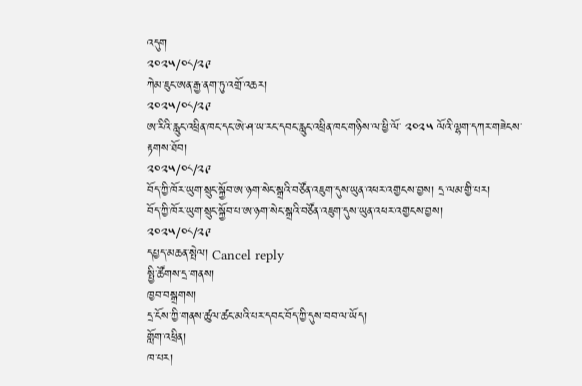འདུག
༢༠༢༥/༠༨/༢༩
ཀེམ་ཇུང་ཨན་རྒྱ་ནག་ཏུ་འགྲོ་འཆར།
༢༠༢༥/༠༨/༢༩
ཨ་རིའི་རླུང་འཕྲིན་ཁང་དང་ཨེ་ཤ་ཡ་རང་དབང་རླུང་འཕྲིན་ཁང་གཉིས་ལ་ཕྱི་ལོ་ ༢༠༢༥ ལོའི་ལྷག་དཀར་གཟེངས་རྟགས་ཐོབ།
༢༠༢༥/༠༨/༢༩
བོད་ཀྱི་ཁོར་ཡུག་སྲུང་སྐྱོབ་ཨ་ཉག་སེང་སྒྲའི་བཙོན་འཇུག་དུས་ཡུན་འཕར་འགྱངས་བྱས། དྲ་ལམ་གྱི་པར།
བོད་ཀྱི་ཁོར་ཡུག་སྲུང་སྐྱོབ་པ་ཨ་ཉག་སེང་སྒྲའི་བཙོན་འཇུག་དུས་ཡུན་འཕར་འགྱངས་བྱས།
༢༠༢༥/༠༨/༢༩
དཔྱད་མཆན་སྤེལ། Cancel reply
སྤྱི་ཚོགས་དྲ་གནས།
ཁྱབ་བསྒྲགས།
དྲ་ངོས་ཀྱི་གནས་ཚུལ་ཚང་མའི་པར་དབང་བོད་ཀྱི་དུས་བབ་ལ་ཡོད།
གློག་འཕྲིན།
ཁ་པར།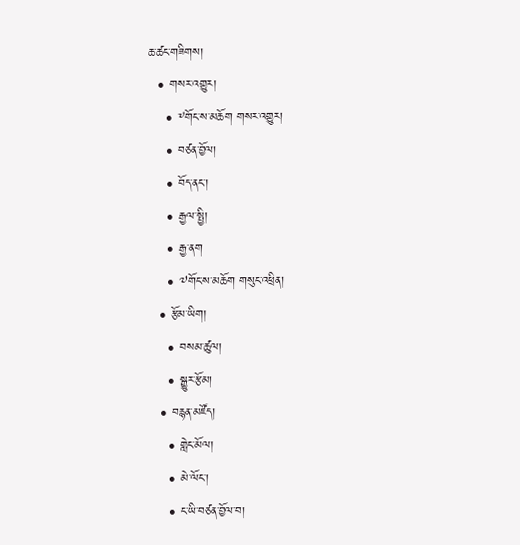ཆ་ཚང་གཟིགས།
  • གསར་འགྱུར།
    • ༸གོང་ས་མཆོག གསར་འགྱུར།
    • བཙན་བྱོལ།
    • བོད་ནང་།
    • རྒྱལ་སྤྱི།
    • རྒྱ་ནག
    • ༧གོང་ས་མཆོག གསུང་འཕྲིན།
  • རྩོམ་ཡིག།
    • བསམ་ཚུལ།
    • སྒྱུར་རྩོམ།
  • བརྙན་མཛོད།
    • གླེང་མོལ།
    • མེ་ལོང་།
    • ང་ཡི་བཙན་བྱོལ་བ།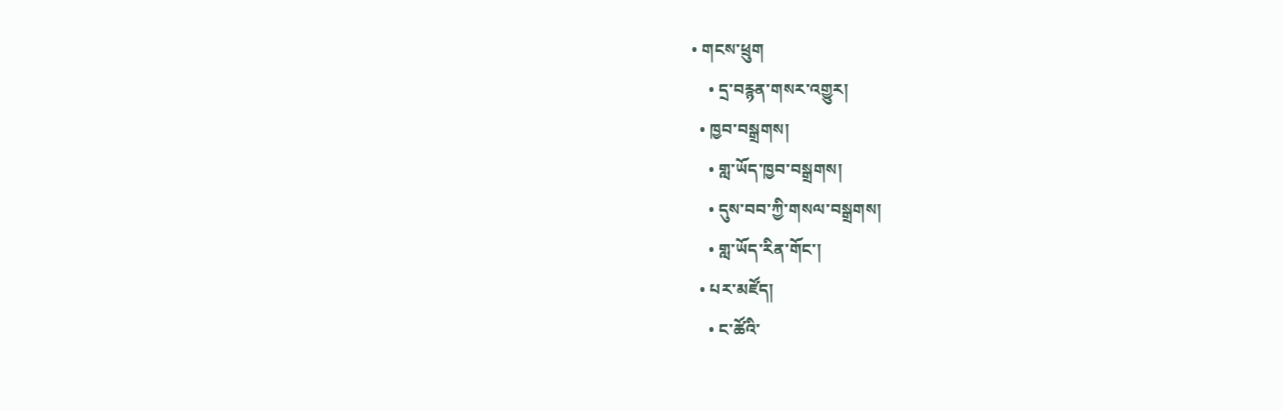• གངས་ཕྲུག
    • དྲ་བརྙན་གསར་འགྱུར།
  • ཁྱབ་བསྒྲགས།
    • གླ་ཡོད་ཁྱབ་བསྒྲགས།
    • དུས་བབ་ཀྱི་གསལ་བསྒྲགས།
    • གླ་ཡོད་རིན་གོང་།
  • པར་མཛོད།
    • ང་ཚོའི་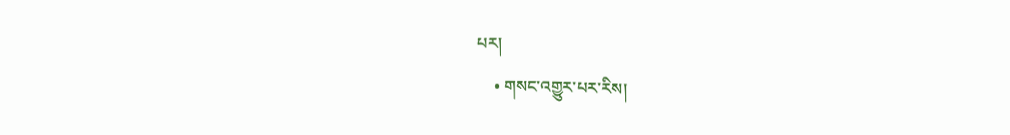པར།
    • གསང་འགྱུར་པར་རིས།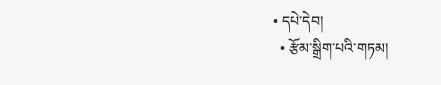• དཔེ་དེབ།
  • རྩོམ་སྒྲིག་པའི་གཏམ།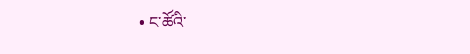• ང་ཚོའི་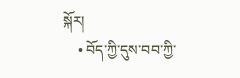སྐོར།
    • བོད་ཀྱི་དུས་བབ་ཀྱི་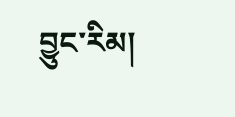བྱུང་རིམ།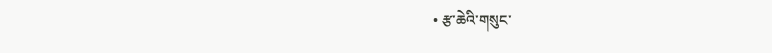• རྩ་ཆེའི་གསུང་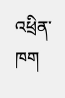འཕྲིན་ཁག